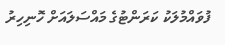ފުވައްމުލަކު ކަރަންޓުގެ މައްސަލައަށް ހޮނިހިރު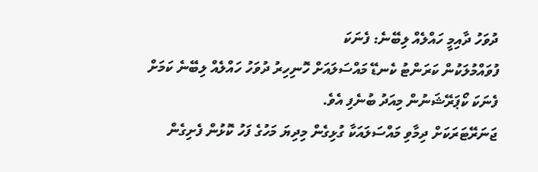ދުވަހު ދާއިމީ ހައްލެއް ލިބޭނެ: ފެނަކަ
ފުވައްމުލަކުން ކަރަންޓު ކެނޑޭ މައްސަލައަށް ހޮނިހިރު ދުވަހު ހައްލެއް ލިބޭނެ ކަމަށް ފެނަކަ ކޯޕަރޭޝަނުން މިއަދު ބުނެފި އެވެ.
ޖަނަރޭޓަރަކަށް ދިމާވި މައްސަލައަކާ ގުޅިގެން މިދިޔަ މަހުގެ ފަހު ކޮޅުން ފެށިގެން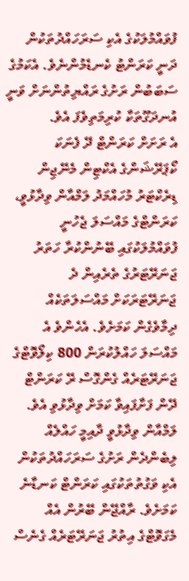ފުވައްމުލަކުގެ އެކި ސަރަހައްދުތަކުން ދަނީ ކަރަންޓު ކެނޑެމުންނެވެ. އެކަމުގެ ސަބަބުން ރަށުގެ ރައްޔިތުންނަށް ވަނީ އުނދަގޫތަކާ ކުރިމަތިވެފަ އެވެ.
އެ ރަށަށް ކަރަންޓް ދޭ ފެނަކަ ކޯޕަރޭޝަންގެ އެކްޓިން މެނޭޖިން ޑިރެކްޓަރު މުހައްމަދު ލަމްއާން ވިދާޅުވީ، ކަރަންޓްގެ މައްސަލަ ޖެހުނީ ފުވައްމުލަކުގައި ބޭނުންކުރާ ހަތަރު ޖަނަރޭޓަރުގެ ތެރެއިން ދެ ޖަނަރޭޓަރަކަށް މައްސަލަތަކެއް ދިމާވެގެން ކަމަށެވެ. އެހެންވެ އެ މައްސަލަ ހައްލުކުރަން 800 ކިލޯވޮޓްގެ ޖަނަރޭޓަރެއް ގެންގޮސް ރޭ ކަރަންޓް ދޭން ފަށާފައިވާ ކަމަށް ވިދާޅުވި އެވެ.
ލަމްއާން ވިދާޅުވީ ދާއިމީ ހައްލެއް ލިބެންދެން ރަށުގެ ސަރަހައްދުތަކުން އެކި ވަގުތުތަކުގައި ކަރަންޓް ކަނޑާނެ ކަމަށެވެ. ރާއްޖޭން ބޭރުން އެއް މެގަވޮޓްގެ އިތުރު ޖަނަރޭޓަރެއް ގެނެސް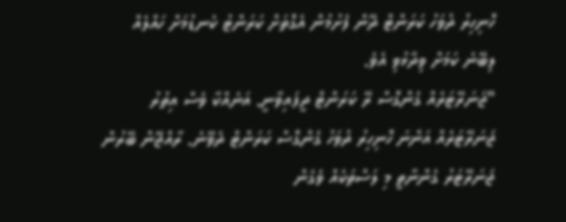ހޮނިހިރު ދުވަހު ކަރަންޓް ދޭން ފެށުމުން އެގޮތަށް ކަރަންޓު ކެނޑުމަށް ހައްލެއް ލިބޭނެ ކަމަށް ވިދާޅުވި އެވެ.
"ޖަނަރޭޓަރެއް ގެންގޮސް ރޭ ކަރަންޓް ދީފައިވާނީ. އަނެއްކާ ވެސް އިތުރު ޖަނަރޭޓަރެއް އަންނަ ހޮނިހިރު ދުވަހު ގެންގޮސް ކަރަންޓް ދެވޭނެ. ރާއްޖޭން ބޭރުން ޖަނަރޭޓަރު ގެންނާތީ މި ލަސްތަކެއް ވެގެން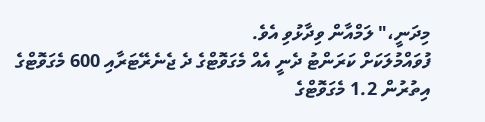މިދަނީ،" ލަމްއާން ވިދާޅުވި އެވެ.
ފުވައްމުލަކަށް ކަރަންޓު ދެނީ އެއް މެގަވޮޓްގެ ދެ ޖެނެރޭޓަރާއި 600 މެގަވޮޓްގެ އިތުރުން 1.2 މެގަވޮޓްގެ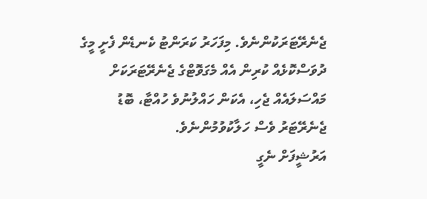ޖެނެރޭޓަރަކުންނެވެ. މިފަހަރު ކަރަންޓު ކެނޑެން ފެށީ މީގެ ދުވަސްކޮޅެއް ކުރިން އެއް މެގަވޮޓްގެ ޖެނެރޭޓަރަކަށް މައްސަލައެއް ޖެހި، އެކަން ހައްލުނުވެ ހުއްޓާ، ބޮޑު ޖެނެރޭޓަރު ވެސް ހަލާކުވުމުންނެވެ.
އަރުޝީފަށް ނެގީ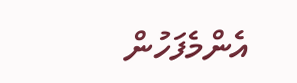އެންމެފަހުން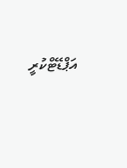އަޕްޑޭޓްކުރީ